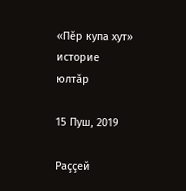«Пĕр купа хут» историе юлтăр

15 Пуш, 2019

Раççей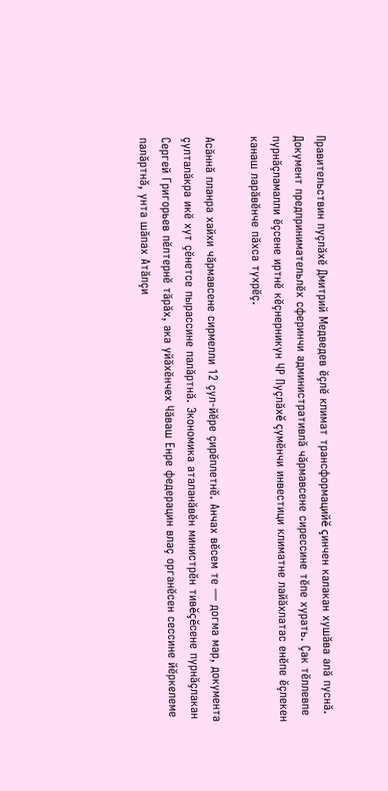Правительствин пуçлăхĕ Дмитрий Медведев ĕçлĕ климат трансформацийĕ çинчен калакан хушăва алă пуснă. Документ предпринимательлĕх сферинчи административлă чăрмавсене сирессине тĕпе хурать. Çак тĕллевпе пурнăçламалли ĕçсене иртнĕ кĕçнерникун ЧР Пуçлăхĕ çумĕнчи инвестици климатне лайăхлатас енĕпе ĕçлекен канаш ларăвĕнче пăхса тухрĕç.

Асăннă планра хайхи чăрмавсене сирмелли 12 çул-йĕре çирĕплетнĕ. Анчах вĕсем те — догма мар, документа çулталăкра икĕ хут çĕнетсе пырассине палăртнă. Экономика аталанăвĕн министрĕн тивĕçĕсене пурнăçлакан Сергей Григорьев пĕлтернĕ тăрăх, ака уйăхĕнчех Чăваш Енре федерацин влаç органĕсен сессине йĕркелеме палăртнă, унта шăпах Атăлçи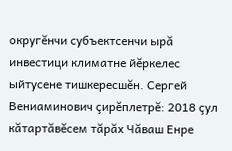округĕнчи субъектсенчи ырă инвестици климатне йĕркелес ыйтусене тишкересшĕн. Сергей Вениаминович çирĕплетрĕ: 2018 çул кăтартăвĕсем тăрăх Чăваш Енре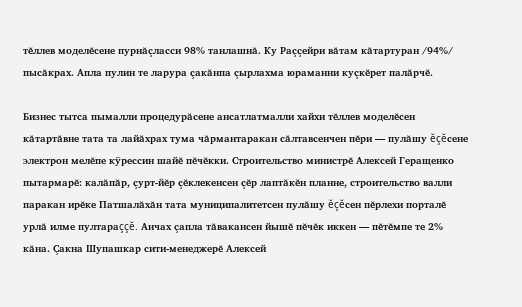тĕллев моделĕсене пурнăçласси 98% танлашнă. Ку Раççейри вăтам кăтартуран /94%/ пысăкрах. Апла пулин те ларура çакăнпа çырлахма юраманни куçкĕрет палăрчĕ.

Бизнес тытса пымалли процедурăсене ансатлатмалли хайхи тĕллев моделĕсен кăтартăвне тата та лайăхрах тума чăрмантаракан сăлтавсенчен пĕри — пулăшу ĕçĕсене электрон мелĕпе кÿрессин шайĕ пĕчĕкки. Строительство министрĕ Алексей Геращенко пытармарĕ: калăпăр, çурт-йĕр çĕклекенсен çĕр лаптăкĕн планне, строительство валли паракан ирĕке Патшалăхăн тата муниципалитетсен пулăшу ĕçĕсен пĕрлехи порталĕ урлă илме пултараççĕ. Анчах çапла тăвакансен йышĕ пĕчĕк иккен — пĕтĕмпе те 2% кăна. Çакна Шупашкар сити-менеджерĕ Алексей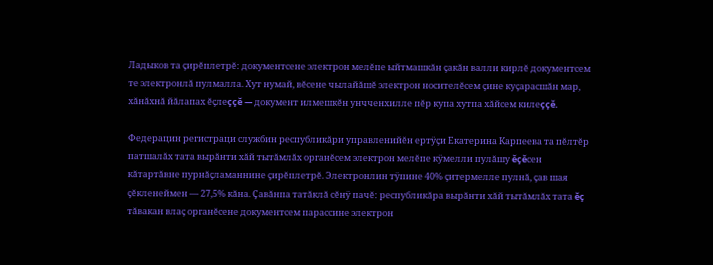Ладыков та çирĕплетрĕ: документсене электрон мелĕпе ыйтмашкăн çакăн валли кирлĕ документсем те электронлă пулмалла. Хут нумай, вĕсене чылайăшĕ электрон носителĕсем çине куçарасшăн мар, хăнăхнă йăлапах ĕçлеççĕ — документ илмешкĕн унчченхилле пĕр купа хутпа хăйсем килеççĕ.

Федерацин регистраци службин республикăри управленийĕн ертÿçи Екатерина Карпеева та пĕлтĕр патшалăх тата вырăнти хăй тытăмлăх органĕсем электрон мелĕпе кÿмелли пулăшу ĕçĕсен кăтартăвне пурнăçламаннине çирĕплетрĕ. Электронлин тÿпине 40% çитермелле пулнă, çав шая çĕкленеймен — 27,5% кăна. Çавăнпа татăклă сĕнÿ пачĕ: республикăра вырăнти хăй тытăмлăх тата ĕç тăвакан влаç органĕсене документсем парассине электрон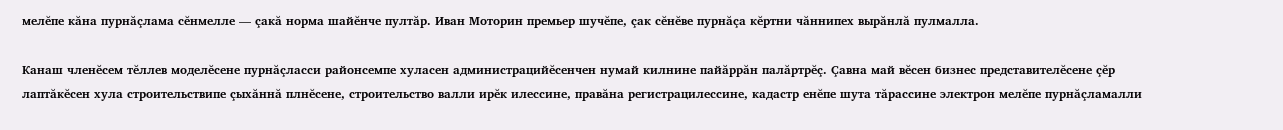мелĕпе кăна пурнăçлама сĕнмелле — çакă норма шайĕнче пултăр. Иван Моторин премьер шучĕпе, çак сĕнĕве пурнăçа кĕртни чăннипех вырăнлă пулмалла.

Канаш членĕсем тĕллев моделĕсене пурнăçласси районсемпе хуласен администрацийĕсенчен нумай килнине пайăррăн палăртрĕç. Çавна май вĕсен бизнес представителĕсене çĕр лаптăкĕсен хула строительствипе çыхăннă плнĕсене, строительство валли ирĕк илессине, правăна регистрацилессине, кадастр енĕпе шута тăрассине электрон мелĕпе пурнăçламалли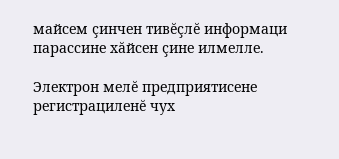майсем çинчен тивĕçлĕ информаци парассине хăйсен çине илмелле.

Электрон мелĕ предприятисене регистрациленĕ чух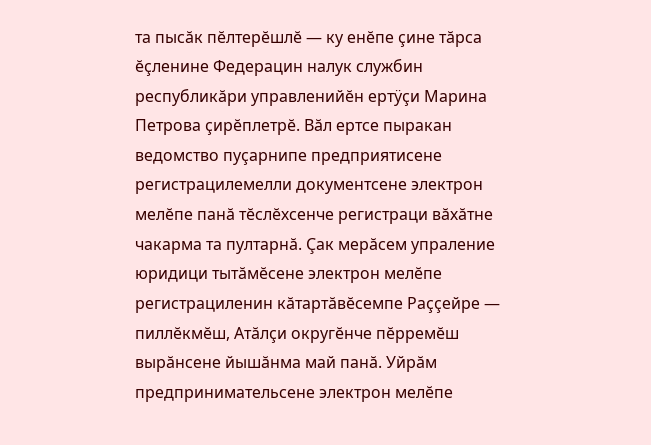та пысăк пĕлтерĕшлĕ — ку енĕпе çине тăрса ĕçленине Федерацин налук службин республикăри управленийĕн ертÿçи Марина Петрова çирĕплетрĕ. Вăл ертсе пыракан ведомство пуçарнипе предприятисене регистрацилемелли документсене электрон мелĕпе панă тĕслĕхсенче регистраци вăхăтне чакарма та пултарнă. Çак мерăсем упраление юридици тытăмĕсене электрон мелĕпе регистрациленин кăтартăвĕсемпе Раççейре — пиллĕкмĕш, Атăлçи округĕнче пĕрремĕш вырăнсене йышăнма май панă. Уйрăм предпринимательсене электрон мелĕпе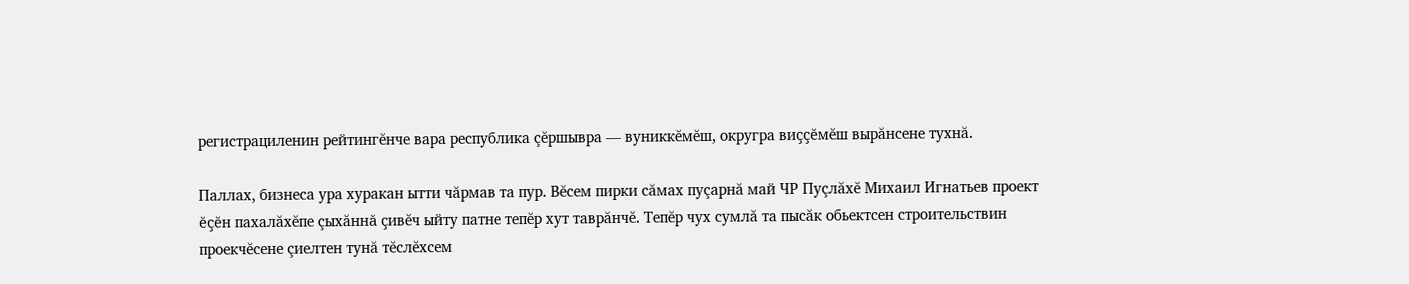регистрациленин рейтингĕнче вара республика çĕршывра — вуниккĕмĕш, округра виççĕмĕш вырăнсене тухнă.

Паллах, бизнеса ура хуракан ытти чăрмав та пур. Вĕсем пирки сăмах пуçарнă май ЧР Пуçлăхĕ Михаил Игнатьев проект ĕçĕн пахалăхĕпе çыхăннă çивĕч ыйту патне тепĕр хут таврăнчĕ. Тепĕр чух сумлă та пысăк обьектсен строительствин проекчĕсене çиелтен тунă тĕслĕхсем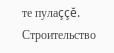те пулаççĕ. Строительство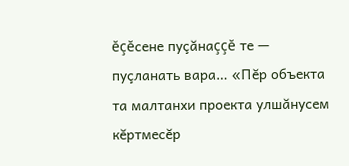ĕçĕсене пуçăнаççĕ те — пуçланать вара… «Пĕр объекта та малтанхи проекта улшăнусем кĕртмесĕр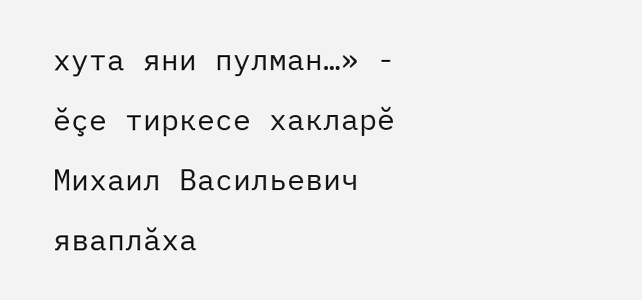хута яни пулман…» - ĕçе тиркесе хакларĕ Михаил Васильевич яваплăха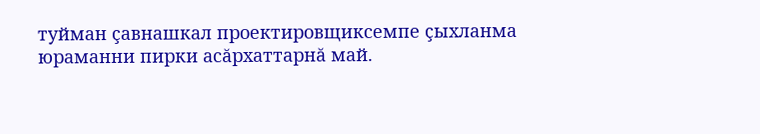туйман çавнашкал проектировщиксемпе çыхланма юраманни пирки асăрхаттарнă май.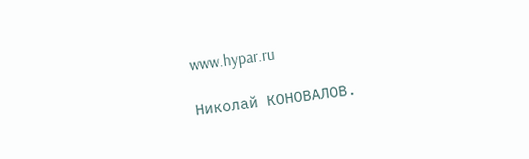www.hypar.ru

Николай КОНОВАЛОВ.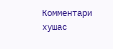Комментари хушас